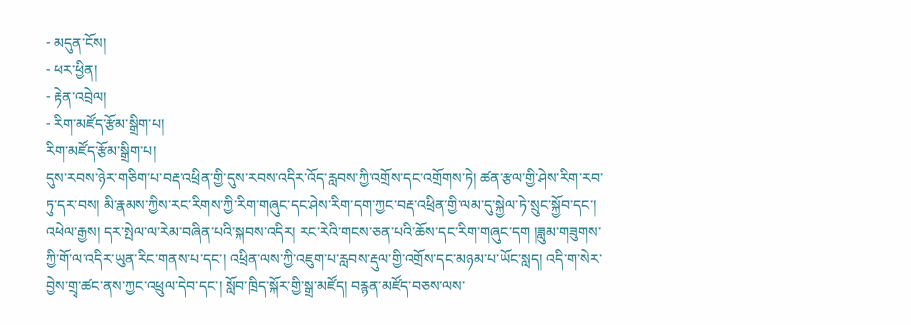- མདུན་ངོས།
- ཕར་ཕྱིན།
- རྟེན་འབྲེལ།
- རིག་མཛོད་རྩོམ་སྒྲིག་པ།
རིག་མཛོད་རྩོམ་སྒྲིག་པ།
དུས་རབས་ཉེར་གཅིག་པ་བརྡ་འཕྲིན་གྱི་དུས་རབས་འདིར་འོད་རླབས་ཀྱི་འགྲོས་དང་འགྲོགས་ཏེ། ཚན་རྩལ་གྱི་ཤེས་རིག་རབ་ཏུ་དར་བས། མི་རྣམས་ཀྱིས་རང་རིགས་ཀྱི་རིག་གཞུང་དང་ཤེས་རིག་དག་ཀྱང་བརྡ་འཕྲིན་གྱི་ལམ་དུ་སྐྱེལ་ཏེ་སྲུང་སྐྱོབ་དང་། འཕེལ་རྒྱས། དར་སྤེལ་ལ་རེམ་བཞིན་པའི་སྐབས་འདིར། རང་རེའི་གངས་ཅན་པའི་ཆོས་དང་རིག་གཞུང་དག །ཟླུམ་གཟུགས་ཀྱི་གོ་ལ་འདིར་ཡུན་རིང་གནས་པ་དང་། འཕྲིན་ལས་ཀྱི་འཇུག་པ་རླབས་རྡུལ་གྱི་འགྲོས་དང་མཉམ་པ་ཡོང་སླད། འདི་ག་སེར་བྱེས་གྲྭ་ཚང་ནས་ཀྱང་འཕྲུལ་དེབ་དང་། སློབ་ཁྲིད་སྐོར་གྱི་སྒྲ་མཛོད། བརྙན་མཛོད་བཅས་ལས་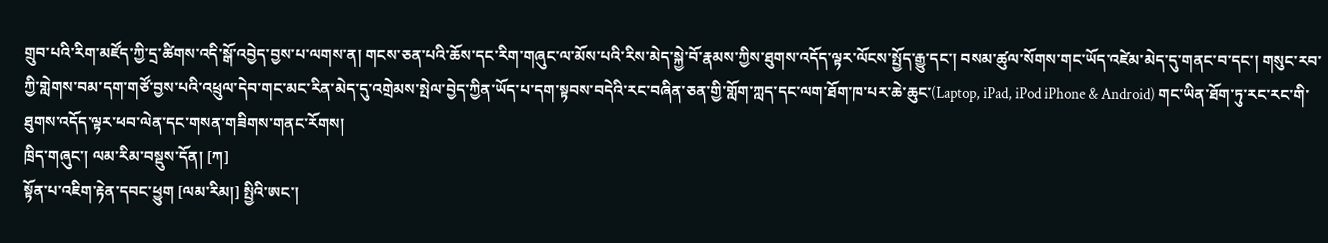གྲུབ་པའི་རིག་མཛོད་ཀྱི་དྲ་ཚིགས་འདི་སྒོ་འབྱེད་བྱས་པ་ལགས་ན། གངས་ཅན་པའི་ཆོས་དང་རིག་གཞུང་ལ་མོས་པའི་རིས་མེད་སྐྱེ་བོ་རྣམས་ཀྱིས་ཐུགས་འདོད་ལྟར་ལོངས་སྤྱོད་རྒྱུ་དང་། བསམ་ཚུལ་སོགས་གང་ཡོད་འཛེམ་མེད་དུ་གནང་བ་དང་། གསུང་རབ་ཀྱི་གླེགས་བམ་དག་གཙོ་བྱས་པའི་འཕྲུལ་དེབ་གང་མང་རིན་མེད་དུ་འགྲེམས་སྤེལ་བྱེད་ཀྱིན་ཡོད་པ་དག་སྟབས་བདེའི་རང་བཞིན་ཅན་གྱི་གློག་ཀླད་དང་ལག་ཐོག་ཁ་པར་ཆེ་ཆུང་(Laptop, iPad, iPod iPhone & Android) གང་ཡིན་ཐོག་ཏུ་རང་རང་གི་ཐུགས་འདོད་ལྟར་ཕབ་ལེན་དང་གསན་གཟིགས་གནང་རོགས།
ཁྲིད་གཞུང་། ལམ་རིམ་བསྡུས་དོན། [ཀ]
སྟོན་པ་འཇིག་རྟེན་དབང་ཕྱུག [ལམ་རིམ།] སྤྱིའི་ཨང་།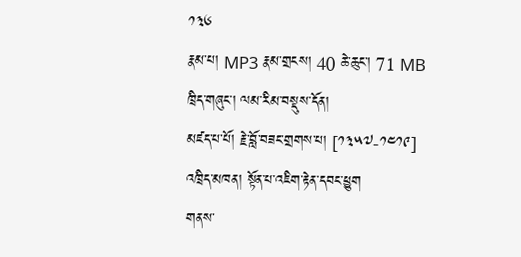༡༣༦
རྣམ་པ། MP3 རྣམ་གྲངས། 40 ཆེ་ཆུང་། 71 MB
ཁྲིད་གཞུང་། ལམ་རིམ་བསྡུས་དོན།
མཛད་པ་པོ། རྗེ་བློ་བཟང་གྲགས་པ། [༡༣༥༧-༡༤༡༩]
འཁྲིད་མཁན། སྟོན་པ་འཇིག་རྟེན་དབང་ཕྱུག
གནས་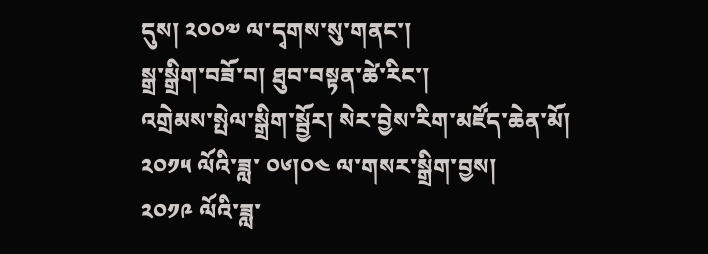དུས། ༢༠༠༧ ལ་དྭགས་སུ་གནང་།
སྒྲ་སྒྲིག་བཟོ་བ། ཐུབ་བསྟན་ཚེ་རིང་།
འགྲེམས་སྤེལ་སྒྲིག་སྦྱོར། སེར་བྱེས་རིག་མཛོད་ཆེན་མོ།
༢༠༡༥ ལོའི་ཟླ་ ༠༦།༠༤ ལ་གསར་སྒྲིག་བྱས།
༢༠༡༩ ལོའི་ཟླ་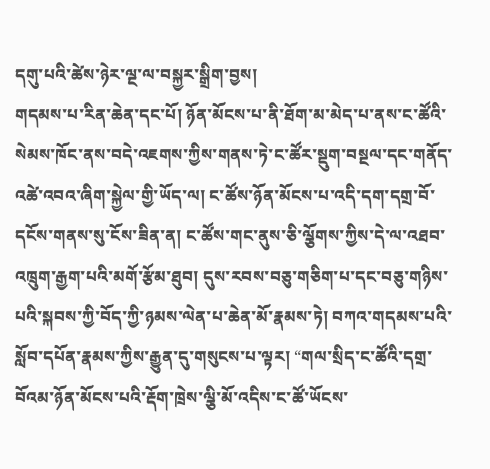དགུ་པའི་ཚེས་ཉེར་ལྔ་ལ་བསྐྱར་སྒྲིག་བྱས།
གདམས་པ་རིན་ཆེན་དང་པོ། ཉོན་མོངས་པ་ནི་ཐོག་མ་མེད་པ་ནས་ང་ཚོའི་སེམས་ཁོང་ནས་བདེ་འཇགས་ཀྱིས་གནས་ཏེ་ང་ཚོར་སྡུག་བསྔལ་དང་གནོད་འཚེ་འབའ་ཞིག་སྐྱེལ་གྱི་ཡོད་ལ། ང་ཚོས་ཉོན་མོངས་པ་འདི་དག་དགྲ་བོ་དངོས་གནས་སུ་ངོས་ཟིན་ན། ང་ཚོས་གང་ནུས་ཅི་ལྕོགས་ཀྱིས་དེ་ལ་འཐབ་འཁྲུག་རྒྱག་པའི་མགོ་རྩོམ་ཐུབ། དུས་རབས་བཅུ་གཅིག་པ་དང་བཅུ་གཉིས་པའི་སྐབས་ཀྱི་བོད་ཀྱི་ཉམས་ལེན་པ་ཆེན་མོ་རྣམས་ཏེ། བཀའ་གདམས་པའི་སློབ་དཔོན་རྣམས་ཀྱིས་རྒྱུན་དུ་གསུངས་པ་ལྟར། “གལ་སྲིད་ང་ཚོའི་དགྲ་བོའམ་ཉོན་མོངས་པའི་རྡོག་ཁྲེས་ལྕི་མོ་འདིས་ང་ཚོ་ཡོངས་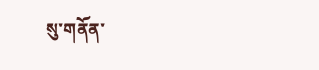སུ་གནོན་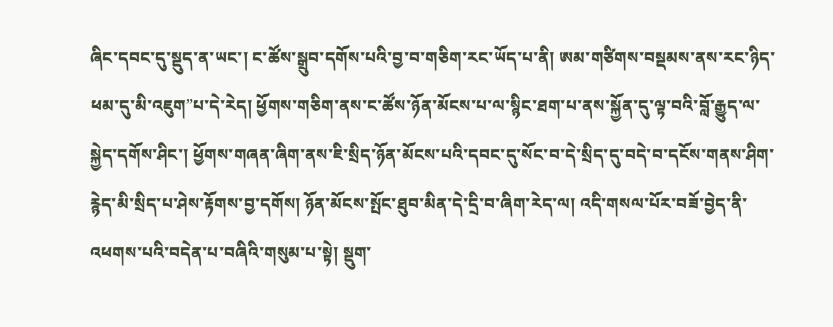ཞིང་དབང་དུ་སྡུད་ན་ཡང་། ང་ཚོས་སྒྲུབ་དགོས་པའི་བྱ་བ་གཅིག་རང་ཡོད་པ་ནི། ཨམ་གཙིགས་བསྡམས་ནས་རང་ཉིད་ཕམ་དུ་མི་འཇུག”པ་དེ་རེད། ཕྱོགས་གཅིག་ནས་ང་ཚོས་ཉོན་མོངས་པ་ལ་སྙིང་ཐག་པ་ནས་སྐྱོན་དུ་ལྟ་བའི་བློ་རྒྱུད་ལ་སྐྱེད་དགོས་ཤིང་། ཕྱོགས་གཞན་ཞིག་ནས་ཇི་སྲིད་ཉོན་མོངས་པའི་དབང་དུ་སོང་བ་དེ་སྲིད་དུ་བདེ་བ་དངོས་གནས་ཤིག་རྙེད་མི་སྲིད་པ་ཤེས་རྟོགས་བྱ་དགོས། ཉོན་མོངས་སྤོང་ཐུབ་མིན་དེ་དྲི་བ་ཞིག་རེད་ལ། འདི་གསལ་པོར་བཟོ་བྱེད་ནི་འཕགས་པའི་བདེན་པ་བཞིའི་གསུམ་པ་སྟེ། སྡུག་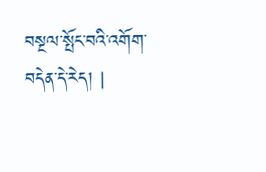བསྔལ་སྤོང་བའི་འགོག་བདེན་དེ་རེད། |